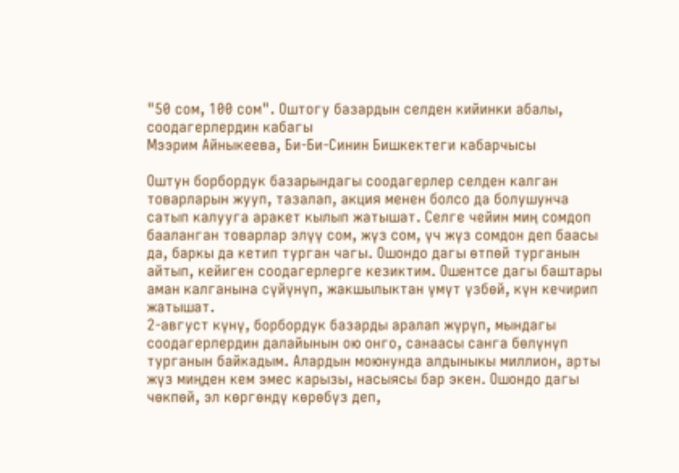"50 сом, 100 сом". Оштогу базардын селден кийинки абалы, соодагерлердин кабагы
Мээрим Айныкеева, Би-Би-Синин Бишкектеги кабарчысы

Оштун борбордук базарындагы соодагерлер селден калган товарларын жууп, тазалап, акция менен болсо да болушунча сатып калууга аракет кылып жатышат. Селге чейин миң сомдоп бааланган товарлар элүү сом, жүз сом, үч жүз сомдон деп баасы да, баркы да кетип турган чагы. Ошондо дагы өтпөй турганын айтып, кейиген соодагерлерге кезиктим. Ошентсе дагы баштары аман калганына сүйүнүп, жакшылыктан үмүт үзбөй, күн кечирип жатышат.
2-август күнү, борбордук базарды аралап жүрүп, мындагы соодагерлердин далайынын ою онго, санаасы санга бөлүнүп турганын байкадым. Алардын моюнунда алдыныкы миллион, арты жүз миңден кем эмес карызы, насыясы бар экен. Ошондо дагы чөкпөй, эл көргөндү көрөбүз деп,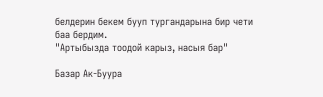белдерин бекем бууп тургандарына бир чети баа бердим.
"Артыбызда тоодой карыз, насыя бар"

Базар Ак-Буура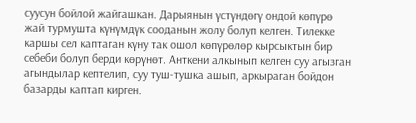суусун бойлой жайгашкан. Дарыянын үстүндөгү ондой көпүрө жай турмушта күнүмдүк сооданын жолу болуп келген. Тилекке каршы сел каптаган күну так ошол көпүрөлөр кырсыктын бир себеби болуп берди көрүнөт. Анткени алкынып келген суу агызган агындылар кептелип, суу туш-тушка ашып, аркыраган бойдон базарды каптап кирген.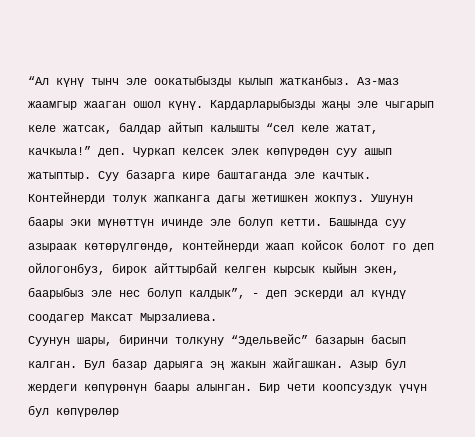“Ал күнү тынч эле оокатыбызды кылып жатканбыз. Аз-маз жаамгыр жааган ошол күнү. Кардарларыбызды жаңы эле чыгарып келе жатсак, балдар айтып калышты “сел келе жатат, качкыла!” деп. Чуркап келсек элек көпүрөдөн суу ашып жатыптыр. Суу базарга кире баштаганда эле качтык. Контейнерди толук жапканга дагы жетишкен жокпуз. Ушунун баары эки мүнөттүн ичинде эле болуп кетти. Башында суу азыраак көтөрүлгөндө, контейнерди жаап койсок болот го деп ойлогонбуз, бирок айттырбай келген кырсык кыйын экен, баарыбыз эле нес болуп калдык”, - деп эскерди ал күндү соодагер Максат Мырзалиева.
Суунун шары, биринчи толкуну “Эдельвейс” базарын басып калган. Бул базар дарыяга эң жакын жайгашкан. Азыр бул жердеги көпүрөнүн баары алынган. Бир чети коопсуздук үчүн бул көпүрөлөр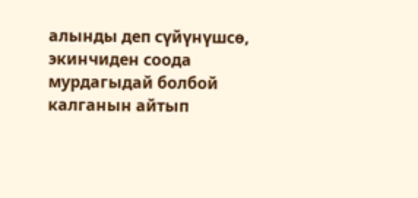алынды деп сүйүнүшсө, экинчиден соода мурдагыдай болбой калганын айтып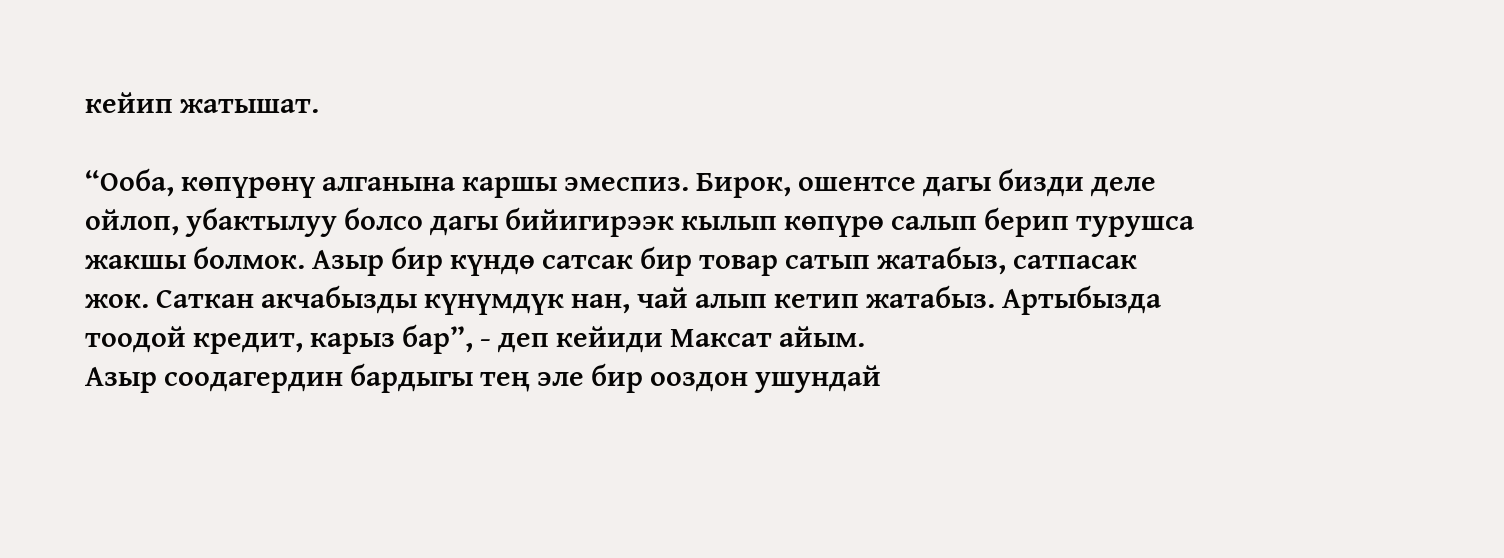кейип жатышат.

“Ооба, көпүрөнү алганына каршы эмеспиз. Бирок, ошентсе дагы бизди деле ойлоп, убактылуу болсо дагы бийигирээк кылып көпүрө салып берип турушса жакшы болмок. Азыр бир күндө сатсак бир товар сатып жатабыз, сатпасак жок. Саткан акчабызды күнүмдүк нан, чай алып кетип жатабыз. Артыбызда тоодой кредит, карыз бар”, - деп кейиди Максат айым.
Азыр соодагердин бардыгы тең эле бир ооздон ушундай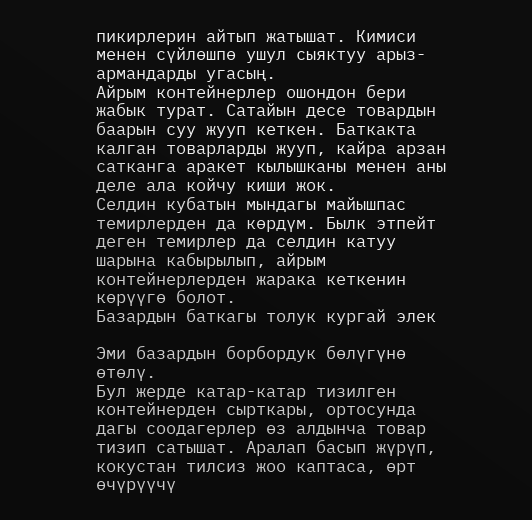пикирлерин айтып жатышат. Кимиси менен сүйлөшпө ушул сыяктуу арыз-армандарды угасың.
Айрым контейнерлер ошондон бери жабык турат. Сатайын десе товардын баарын суу жууп кеткен. Баткакта калган товарларды жууп, кайра арзан сатканга аракет кылышканы менен аны деле ала койчу киши жок.
Селдин кубатын мындагы майышпас темирлерден да көрдүм. Былк этпейт деген темирлер да селдин катуу шарына кабырылып, айрым контейнерлерден жарака кеткенин көрүүгө болот.
Базардын баткагы толук кургай элек

Эми базардын борбордук бөлүгүнө өтөлү.
Бул жерде катар-катар тизилген контейнерден сырткары, ортосунда дагы соодагерлер өз алдынча товар тизип сатышат. Аралап басып жүрүп, кокустан тилсиз жоо каптаса, өрт өчүрүүчү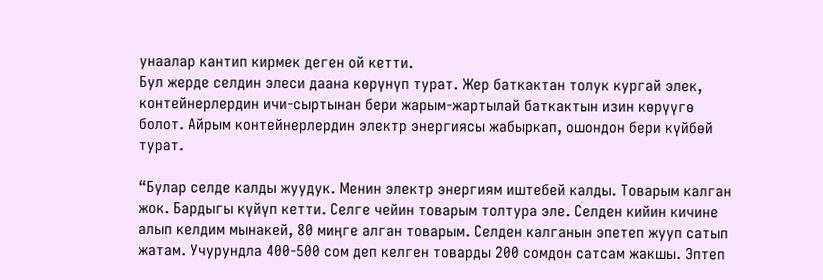унаалар кантип кирмек деген ой кетти.
Бул жерде селдин элеси даана көрүнүп турат. Жер баткактан толук кургай элек, контейнерлердин ичи-сыртынан бери жарым-жартылай баткактын изин көрүүгө болот. Айрым контейнерлердин электр энергиясы жабыркап, ошондон бери күйбөй турат.

“Булар селде калды жуудук. Менин электр энергиям иштебей калды. Товарым калган жок. Бардыгы күйүп кетти. Селге чейин товарым толтура эле. Селден кийин кичине алып келдим мынакей, 80 миңге алган товарым. Селден калганын эпетеп жууп сатып жатам. Учурундла 400-500 сом деп келген товарды 200 сомдон сатсам жакшы. Эптеп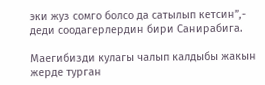эки жуз сомго болсо да сатылып кетсин”,- деди соодагерлердин бири Санирабига.

Маегибизди кулагы чалып калдыбы жакын жерде турган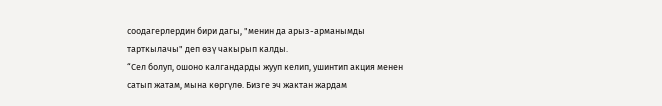соодагерлердин бири дагы, "менин да арыз-арманымды тарткылачы" деп өзү чакырып калды.
“Сел болуп, ошоно калгандарды жууп келип, ушинтип акция менен сатып жатам, мына көргүлө. Бизге эч жактан жардам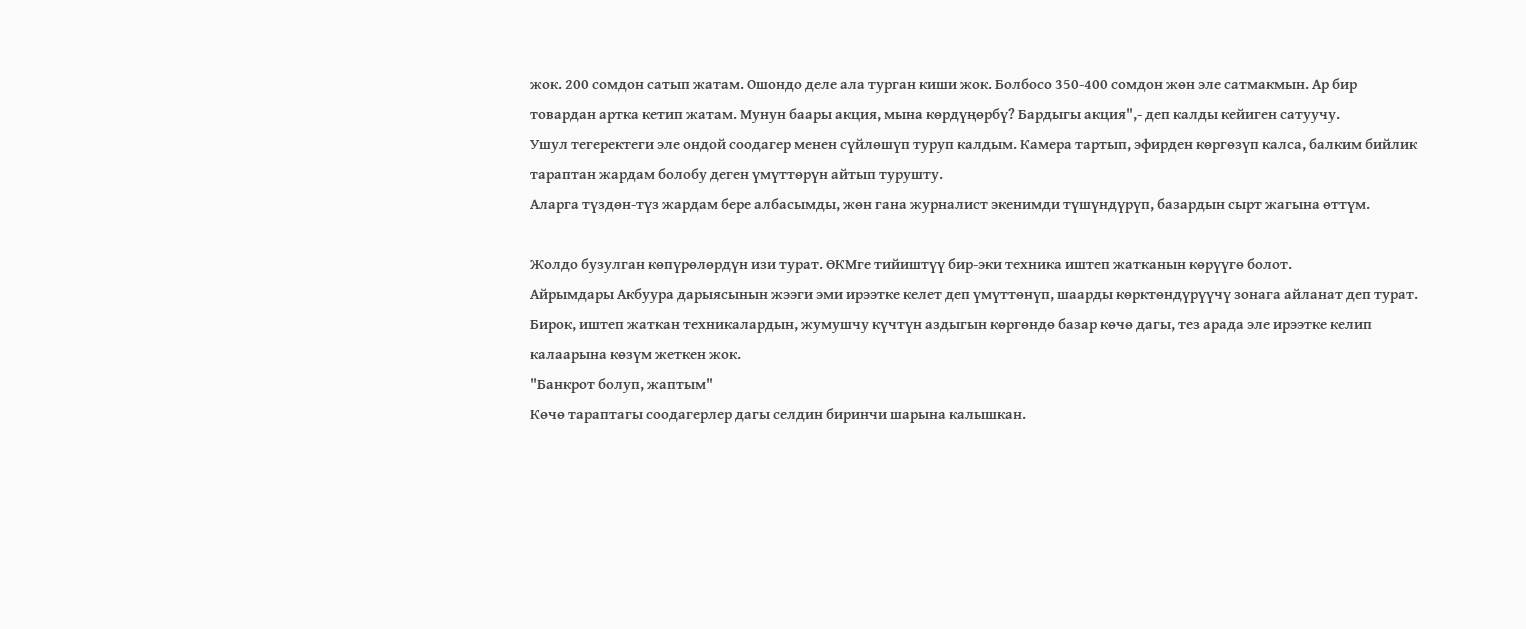жок. 200 сомдон сатып жатам. Ошондо деле ала турган киши жок. Болбосо 350-400 сомдон жөн эле сатмакмын. Ар бир товардан артка кетип жатам. Мунун баары акция, мына көрдүңөрбү? Бардыгы акция",- деп калды кейиген сатуучу.
Ушул тегеректеги эле ондой соодагер менен сүйлөшүп туруп калдым. Камера тартып, эфирден көргөзүп калса, балким бийлик тараптан жардам болобу деген үмүттөрүн айтып турушту.
Аларга түздөн-түз жардам бере албасымды, жөн гана журналист экенимди түшүндүрүп, базардын сырт жагына өттүм.

Жолдо бузулган көпүрөлөрдүн изи турат. ӨКМге тийиштүү бир-эки техника иштеп жатканын көрүүгө болот.
Айрымдары Акбуура дарыясынын жээги эми ирээтке келет деп үмүттөнүп, шаарды көрктөндүрүүчү зонага айланат деп турат. Бирок, иштеп жаткан техникалардын, жумушчу күчтүн аздыгын көргөндө базар көчө дагы, тез арада эле ирээтке келип калаарына көзүм жеткен жок.
"Банкрот болуп, жаптым"
Көчө тараптагы соодагерлер дагы селдин биринчи шарына калышкан.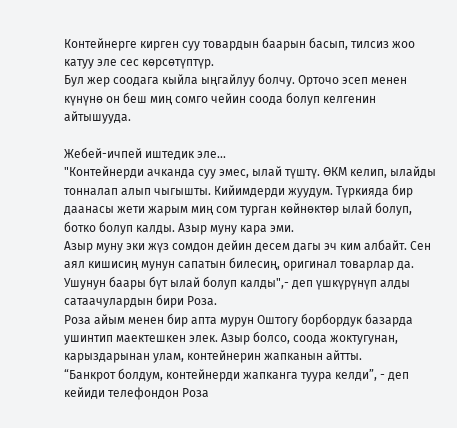Контейнерге кирген суу товардын баарын басып, тилсиз жоо катуу эле сес көрсөтүптүр.
Бул жер соодага кыйла ыңгайлуу болчу. Орточо эсеп менен күнүнө он беш миң сомго чейин соода болуп келгенин айтышууда.

Жебей-ичпей иштедик эле...
"Контейнерди ачканда суу эмес, ылай түштү. ӨКМ келип, ылайды тонналап алып чыгышты. Кийимдерди жуудум. Түркияда бир даанасы жети жарым миң сом турган көйнөктөр ылай болуп, ботко болуп калды. Азыр муну кара эми.
Азыр муну эки жүз сомдон дейин десем дагы эч ким албайт. Сен аял кишисиң мунун сапатын билесиң, оригинал товарлар да. Ушунун баары бүт ылай болуп калды",- деп үшкүрүнүп алды сатаачулардын бири Роза.
Роза айым менен бир апта мурун Оштогу борбордук базарда ушинтип маектешкен элек. Азыр болсо, соода жоктугунан, карыздарынан улам, контейнерин жапканын айтты.
“Банкрот болдум, контейнерди жапканга туура келди”, - деп кейиди телефондон Роза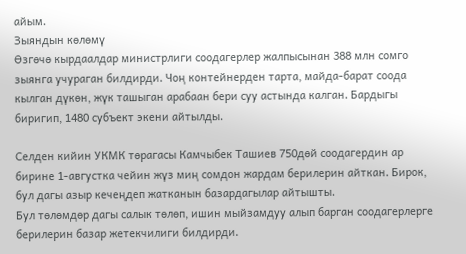айым.
Зыяндын көлөмү
Өзгөчө кырдаалдар министрлиги соодагерлер жалпысынан 388 млн сомго зыянга учураган билдирди. Чоң контейнерден тарта, майда-барат соода кылган дүкөн, жүк ташыган арабаан бери суу астында калган. Бардыгы биригип, 1480 субъект экени айтылды.

Селден кийин УКМК төрагасы Камчыбек Ташиев 750дөй соодагердин ар бирине 1-августка чейин жүз миң сомдон жардам берилерин айткан. Бирок, бул дагы азыр кечеңдеп жатканын базардагылар айтышты.
Бул төлөмдөр дагы салык төлөп, ишин мыйзамдуу алып барган соодагерлерге берилерин базар жетекчилиги билдирди.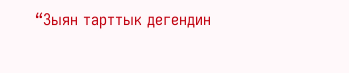“Зыян тарттык дегендин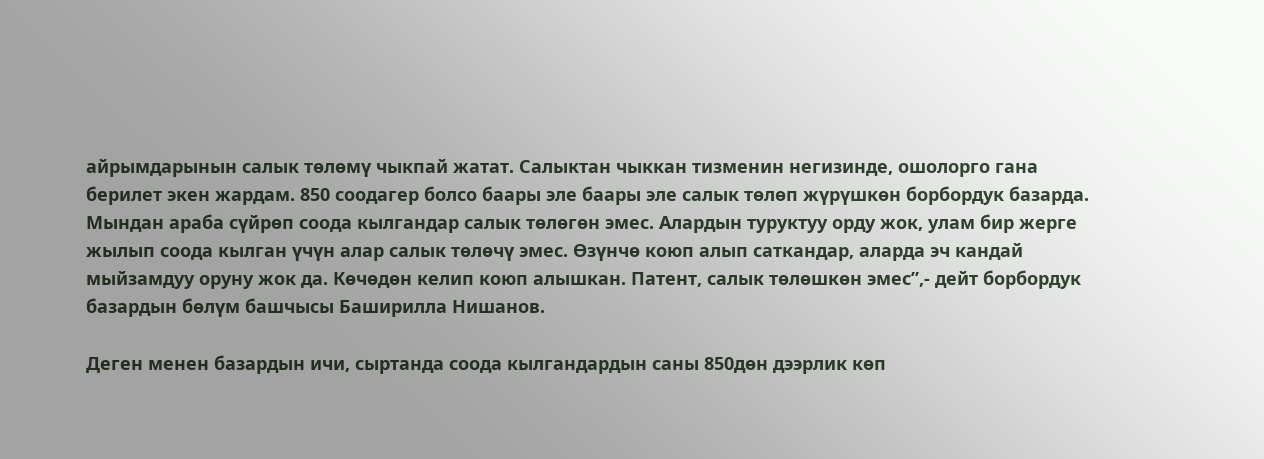айрымдарынын салык төлөмү чыкпай жатат. Салыктан чыккан тизменин негизинде, ошолорго гана берилет экен жардам. 850 соодагер болсо баары эле баары эле салык төлөп жүрүшкөн борбордук базарда. Мындан араба сүйрөп соода кылгандар салык төлөгөн эмес. Алардын туруктуу орду жок, улам бир жерге жылып соода кылган үчүн алар салык төлөчү эмес. Өзүнчө коюп алып саткандар, аларда эч кандай мыйзамдуу оруну жок да. Көчөдөн келип коюп алышкан. Патент, салык төлөшкөн эмес”,- дейт борбордук базардын бөлүм башчысы Баширилла Нишанов.

Деген менен базардын ичи, сыртанда соода кылгандардын саны 850дөн дээрлик көп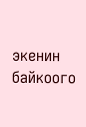экенин байкоого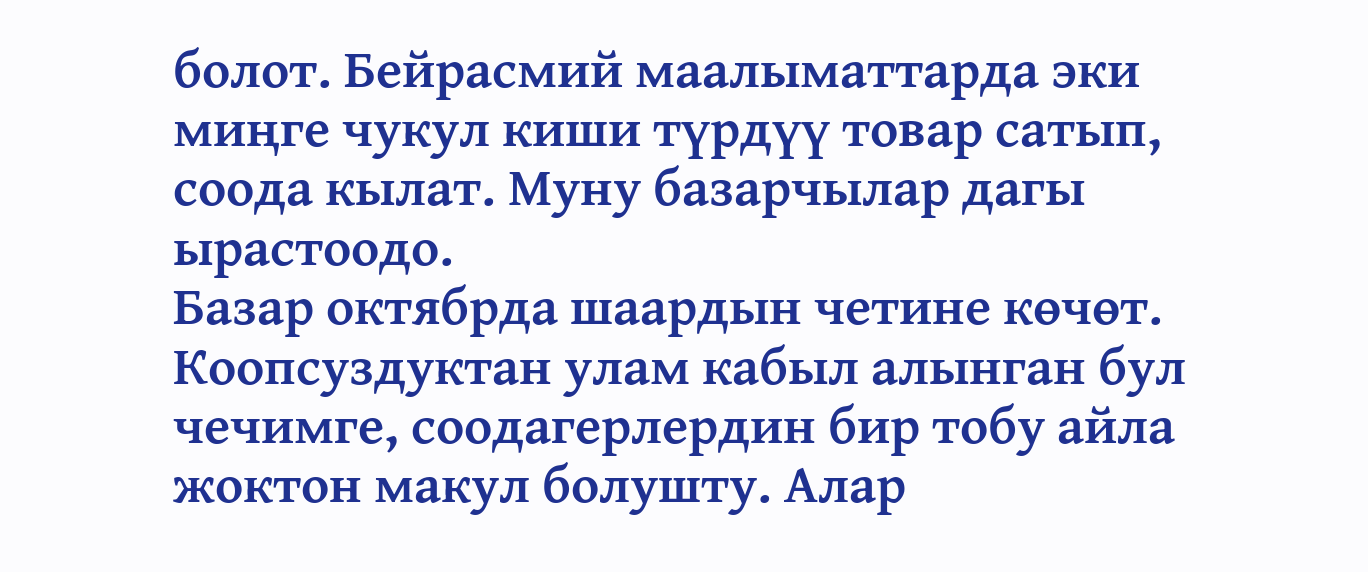болот. Бейрасмий маалыматтарда эки миңге чукул киши түрдүү товар сатып, соода кылат. Муну базарчылар дагы ырастоодо.
Базар октябрда шаардын четине көчөт. Коопсуздуктан улам кабыл алынган бул чечимге, соодагерлердин бир тобу айла жоктон макул болушту. Алар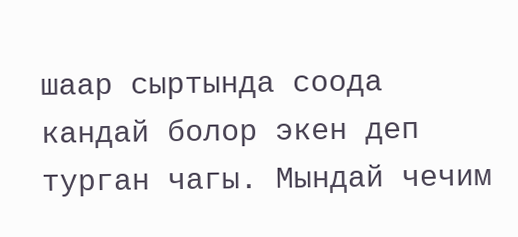шаар сыртында соода кандай болор экен деп турган чагы. Мындай чечим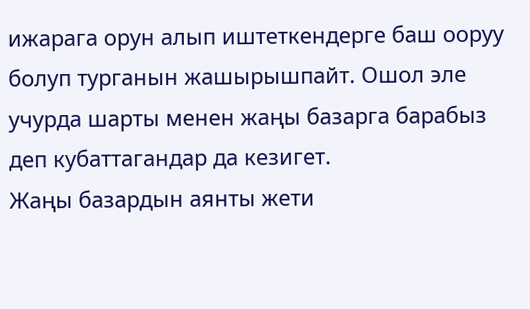ижарага орун алып иштеткендерге баш ооруу болуп турганын жашырышпайт. Ошол эле учурда шарты менен жаңы базарга барабыз деп кубаттагандар да кезигет.
Жаңы базардын аянты жети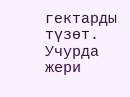гектарды түзөт. Учурда жери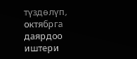түздөлүп, октябрга даярдоо иштери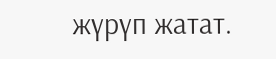жүрүп жатат.